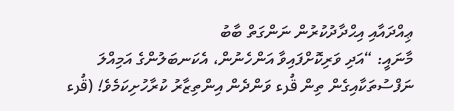ޢިއްދައާއި އިޙްދާދުކުރުން ނަންގަތް ބާބު
މާނައީ: “އަދި ވަރިކޮށްފައިވާ އަންހެނުން، އެކަނބަލުންގެ އަމިއްލަ ނަފްސުތަކާއިގެން ތިން قُرء ވަންދެން އިންތިޒާރު ކުރާހުށިކަމެވެ! (قُرء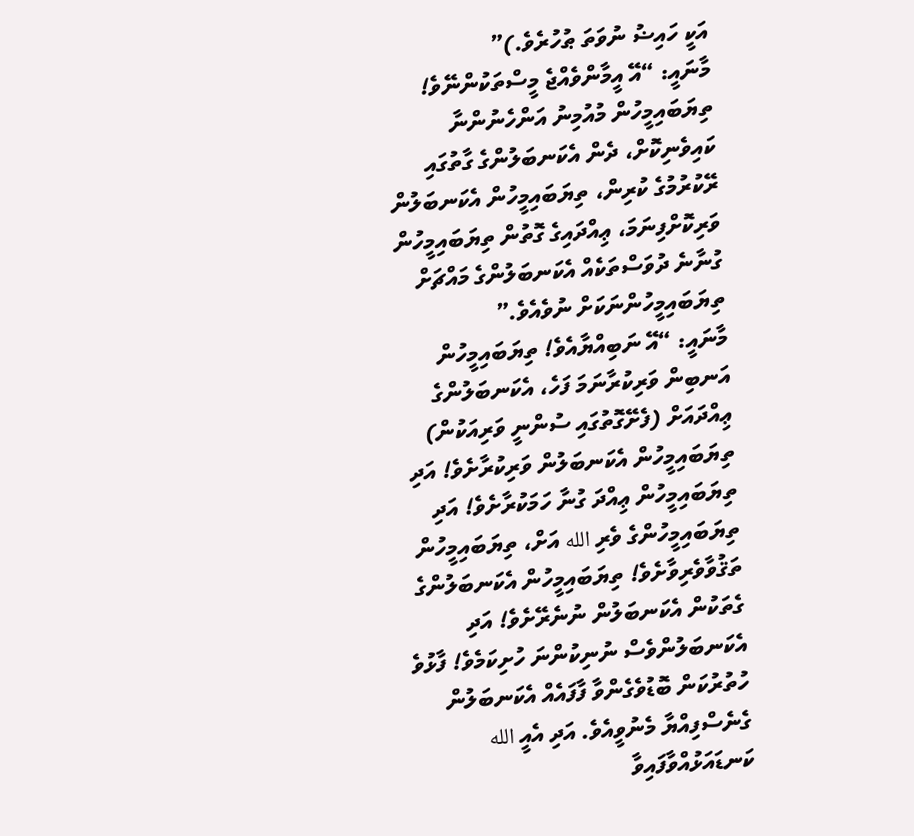އަކީ ހައިޟު ނުވަތަ ޠުހުރެވެ.)”
މާނައީ: “އޭ އީމާންވެއްޖެ މީސްތަކުންނޭވެ! ތިޔަބައިމީހުން މުއުމިނު އަންހެނުންނާ ކައިވެނިކޮށް، ދެން އެކަނބަލުންގެ ގާތުގައި ރޭކުރުމުގެ ކުރިން، ތިޔަބައިމީހުން އެކަނބަލުން ވަރިކޮށްފިނަމަ، ޢިއްދައިގެ ގޮތުން ތިޔަބައިމީހުން ގުނާނެ ދުވަސްތަކެއް އެކަނބަލުންގެ މައްޗަށް ތިޔަބައިމީހުންނަކަށް ނުވެއެވެ.”
މާނައީ: “އޭ ނަބިއްޔާއެވެ! ތިޔަބައިމީހުން އަނބިން ވަރިކުރާނަމަ ފަހެ، އެކަނބަލުންގެ ޢިއްދައަށް (ފެށޭގޮތުގައި ސުންނީ ވަރިއަކުން) ތިޔަބައިމީހުން އެކަނބަލުން ވަރިކުރާށެވެ! އަދި ތިޔަބައިމީހުން ޢިއްދަ ގުނާ ހަމަކުރާށެވެ! އަދި ތިޔަބައިމީހުންގެ ވެރި الله އަށް، ތިޔަބައިމީހުން ތަޤުވާވެރިވާށެވެ! ތިޔަބައިމީހުން އެކަނބަލުންގެ ގެތަކުން އެކަނބަލުން ނުނެރޭށެވެ! އަދި އެކަނބަލުންވެސް ނުނިކުންނަ ހުށިކަމެވެ! ފާޅުވެ ހުތުރުކަން ބޮޑުވެގެންވާ ފާފައެއް އެކަނބަލުން ގެނެސްފިއްޔާ މެނުވީއެވެ. އަދި އެއީ الله ކަނޑައަޅުއްވާފައިވާ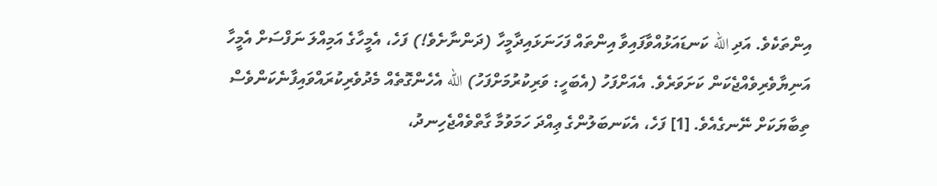އިންތަކެވެ. އަދި الله ކަނޑައަޅުއްވާފައިވާ އިންތައް ފަހަނަޅައިދާމީހާ (ދަންނާށެވެ!) ފަހެ، އެމީހާގެ އަމިއްލަ ނަފްސަށް އެމީހާ އަނިޔާވެރިވެއްޖެކަން ކަށަވަރެވެ. އެއަށްފަހު (އެބަހީ: ވަރިކުރުމަށްފަހު) الله އެހެންގޮތެއް މެދުވެރިކުރައްވައިފާނެކަންވެސް ތިބާޔަކަށް ނޭނގެއެވެ. [1] ފަހެ، އެކަނބަލުންގެ ޢިއްދަ ހަމަވުމާ ގާތްވެއްޖެހިނދު،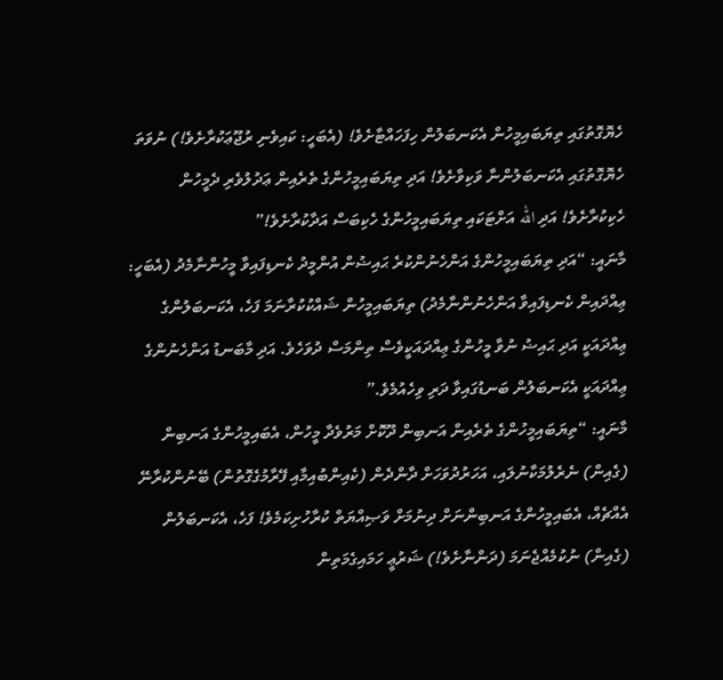ހެޔޮގޮތުގައި ތިޔަބައިމީހުން އެކަނބަލުން ހިފަހައްޓާށެވެ! (އެބަހީ: ކައިވެނި ރުޖޫޢަކުރާށެވެ!) ނުވަތަ ހެޔޮގޮތުގައި އެކަނބަލުންނާ ވަކިވާށެވެ! އަދި ތިޔަބައިމީހުންގެ ތެރެއިން ޢަދުލުވެރި ދެމީހުން ހެކިކުރާށެވެ! އަދި الله އަށްޓަކައި ތިޔަބައިމީހުންގެ ހެކިބަސް އަދާކުރާށެވެ!”
މާނައީ: “އަދި ތިޔަބައިމީހުންގެ އަންހެނުންކުރެ ޙައިޟުން އުންމީދު ކެނޑިފައިވާ މީހުންނާމެދު (އެބަހީ: ޢިއްދައިން ކެނޑިފައިވާ އަންހެނުންނާމެދު) ތިޔަބައިމީހުން ޝައްކުކުރާނަމަ ފަހެ، އެކަނބަލުންގެ ޢިއްދައަކީ އަދި ޙައިޟު ނުވާ މީހުންގެ ޢިއްދައަކީވެސް ތިންމަސް ދުވަހެވެ. އަދި މާބަނޑު އަންހެނުންގެ ޢިއްދައަކީ އެކަނބަލުން ބަނޑުގައިވާ ދަރި ވިހެއުމެވެ.”
މާނައީ: “ތިޔަބައިމީހުންގެ ތެރެއިން އަނބިން ދޫކޮށް މަރުވެދާ މީހުން، އެބައިމީހުންގެ އަނބިން (ގެއިން) ނެރެލުމަކާނުލައި، އަހަރުދުވަހަށް ދާންދެން (ކެއިންބުއިމާއި ފޭރާމުގެގޮތުން) ބޭނުންކުރާނޭ އެއްޗެއް، އެބައިމީހުންގެ އަނބިންނަށް ދިނުމަށް ވަޞިއްޔަތް ކުރާހުށިކަމެވެ! ފަހެ، އެކަނބަލުން (ގެއިން) ނުކުމެއްޖެނަމަ (ދަންނާށެވެ!) ޝަރުޢީ ހަމައިގެމަތިން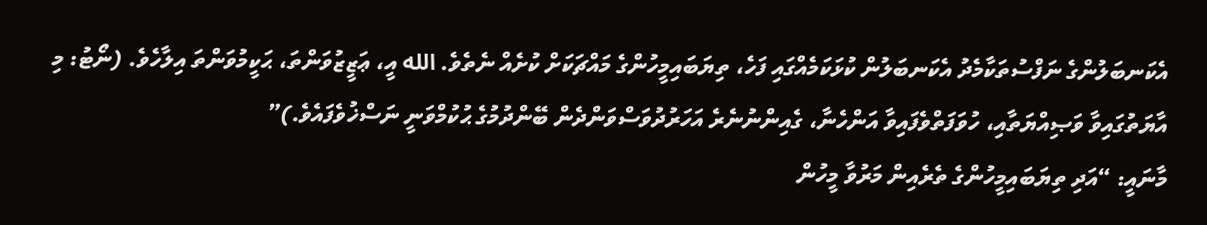އެކަނބަލުންގެ ނަފްސުތަކާމެދު އެކަނބަލުން ކުޅަކަމެއްގައި ފަހެ، ތިޔަބައިމީހުންގެ މައްޗަކަށް ކުށެއް ނެތެވެ. الله އީ، ޢަޒީޒުވަންތަ، ޙަކީމުވަންތަ އިލާހެވެ. (ނޯޓު: މި އާޔަތުގައިވާ ވަޞިއްޔަތާއި، ހުވަފަތްވެފައިވާ އަންހެނާ، ގެއިންނުނެރެ އަހަރުދުވަސްވަންދެން ބޭންދުމުގެ ޙުކުމްވަނީ ނަސްޚުވެފައެވެ.)”
މާނައީ: “އަދި ތިޔަބައިމީހުންގެ ތެރެއިން މަރުވާ މީހުން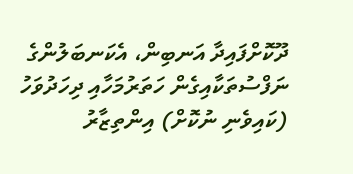ދޫކޮށްފައިދާ އަނބިން، އެކަނބަލުންގެ ނަފްސުތަކާއިގެން ހަތަރުމަހާއި ދިހަދުވަހު (ކައިވެނި ނުކޮށް) އިންތިޒާރު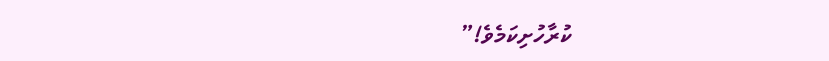ކުރާހުށިކަމެވެ!”